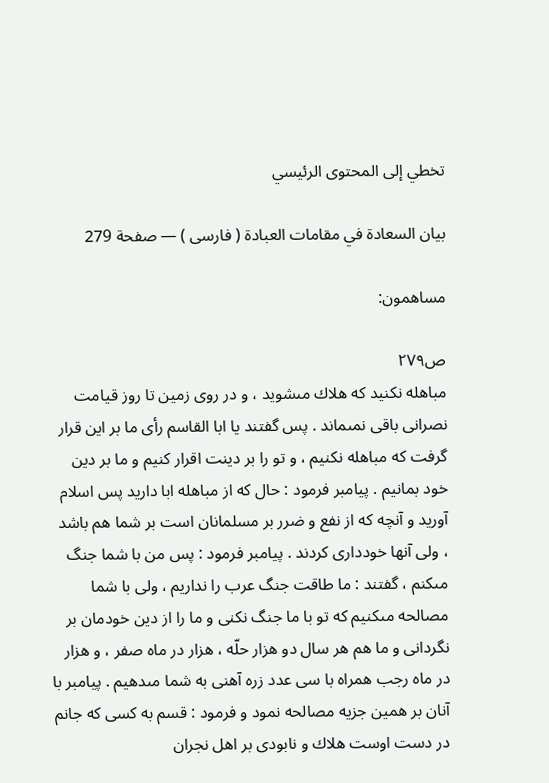تخطي إلى المحتوى الرئيسي

بيان السعادة في مقامات العبادة ( فارسى ) — صفحة 279

مساهمون:

ص٢٧٩
مباهله نكنيد كه هلاك مىشويد ، و در روى زمين تا روز قيامت نصرانى باقى نمىماند . پس گفتند يا ابا القاسم رأى ما بر اين قرار گرفت كه مباهله نكنيم ، و تو را بر دينت اقرار كنيم و ما بر دين خود بمانيم . پيامبر فرمود : حال كه از مباهله ابا داريد پس اسلام آوريد و آنچه كه از نفع و ضرر بر مسلمانان است بر شما هم باشد ، ولى آنها خوددارى كردند . پيامبر فرمود : پس من با شما جنگ مىكنم ، گفتند : ما طاقت جنگ عرب را نداريم ، ولى با شما مصالحه مىكنيم كه تو با ما جنگ نكنى و ما را از دين خودمان بر نگردانى و ما هم هر سال دو هزار حلّه ، هزار در ماه صفر ، و هزار در ماه رجب همراه با سى عدد زره آهنى به شما مىدهيم . پيامبر با آنان بر همين جزيه مصالحه نمود و فرمود : قسم به كسى كه جانم در دست اوست هلاك و نابودى بر اهل نجران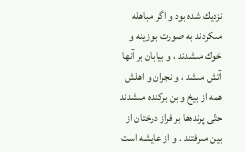نزديك شده بود و اگر مباهله مىكردند به صورت بوزينه و خوك مىشدند ، و بيابان بر آنها آتش مىشد ، و نجران و اهلش همه از بيخ و بن بركنده مىشدند حتّى پرنده‌ها بر فراز درختان از بين مىرفتند . و از عايشه است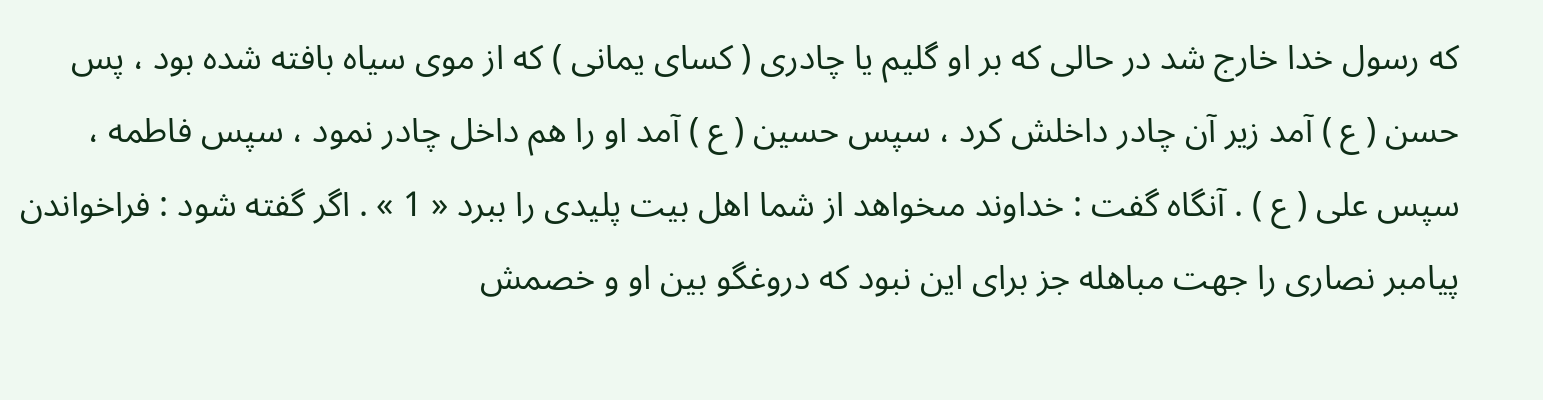كه رسول خدا خارج شد در حالى كه بر او گليم يا چادرى ( كساى يمانى ) كه از موى سياه بافته شده بود ، پس حسن ( ع ) آمد زير آن چادر داخلش كرد ، سپس حسين ( ع ) آمد او را هم داخل چادر نمود ، سپس فاطمه ، سپس على ( ع ) . آنگاه گفت : خداوند مىخواهد از شما اهل بيت پليدى را ببرد « 1 » . اگر گفته شود : فراخواندن پيامبر نصارى را جهت مباهله جز براى اين نبود كه دروغگو بين او و خصمش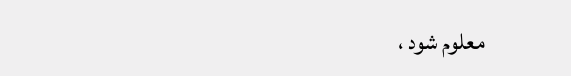معلوم شود ،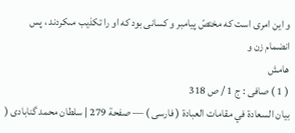و اين امرى است كه مختصّ پيامبر و كسانى بود كه او را تكذيب مىكردند ، پس انضمام زن و
هامش
( 1 ) صافى : ج 1 / ص 318
بيان السعادة في مقامات العبادة ( فارسى ) — صفحة 279 | سلطان محمد گنابادى (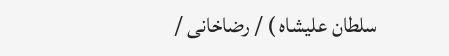سلطان عليشاه ) / رضاخانى /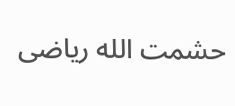حشمت الله رياضى